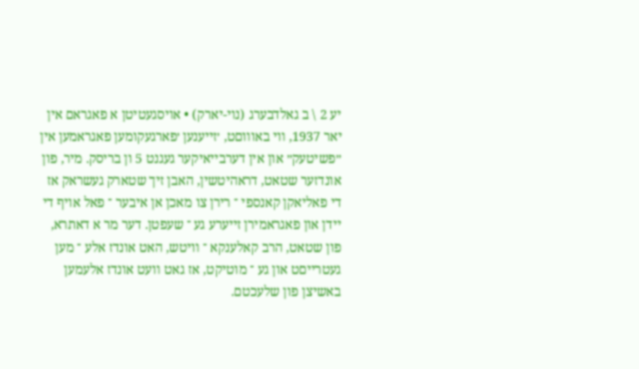יע 2 \ ב גאלדבערג (נױ-יארק) • אױסגעטיטן א פאגראם אין יאר 1937, װי באוװםט, ׳זײענען ׳פארגעקומען פאגראמען אין ״פשיטעק״ און אין דערבײאיקער געגנט 5 ון בריסק. מיר, פון אונדזער שטאט, דראהיטשין, האבן זיך שטארק געשראק אז די פאליאקן קאנספי ־ רירן צו מאכן אן איבער ־ פאל אויף די ײדן און פאגראמירן זײערע גע ־ שעפטן. דער מר א דאתרא, פון שטאט, הרב קאלענקא ־ װיטש, האט אונדז אלע ־ מען געטרײםט און גע ־ מוטיקט, אז גאט װעט אונדז אלעמען באשיצן פון שלעכטם.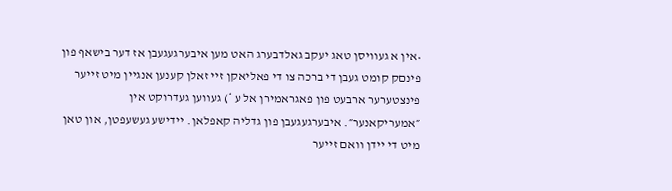•אין א געװיסן טאג יעקב גאלדבערג האט מען איבערגעגעבן אז דער בישאף פון פינםק קומט געבן די ברכה צו די פאליאקן זײ זאלן קענען אנגײן מיט זײער פינצטערער ארבעט פון פאגראמירן אל ע *) געװען געדרוקט אין ״אמעריקאנער״. איבערגעגעבן פון גדליה קאפלאן. ײדישע געשעפטן, און טאן מיט די ײדן װאם זײער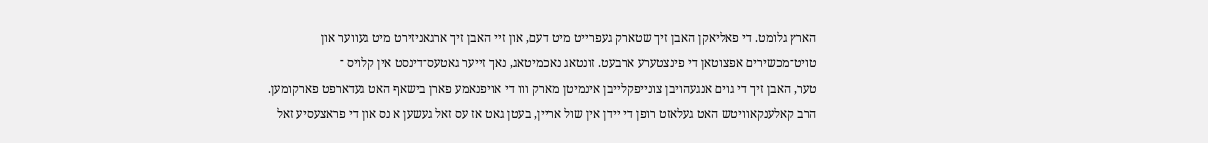הארץ גלומט. די פאליאקן האבן זיך שטארק געפרײט מיט דעם, און זײ האבן זיך ארגאניזירט מיט געװער און טויט־מכשירים אפצוטאן די פינצטערע ארבעט. זונטאג נאכמיטאג, נאך זײער גאטעס־דינסט אין קלויס ־
טער, האבן זיך די גוים אנגעהויבן צונייפקלײבן אינמיטן מארק װו די אויפנאמע פארן בישאף האט געדארפט פארקומען. הרב קאלענקאװיטש האט געלאזט רופן די ײדן אין שול ארײן, בעטן גאט אז עס זאל געשען א נס און די פראצעסיע זאל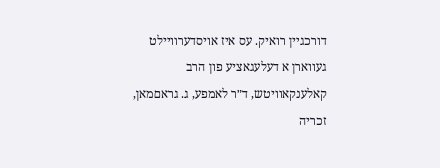דורכגײן רואיק. עס איז אויסדערװײלט געווארן א דעלעגאציע פון הרב קאלענקאװיטש, ד״ר לאמפע, ג. גראםמאן, זכריה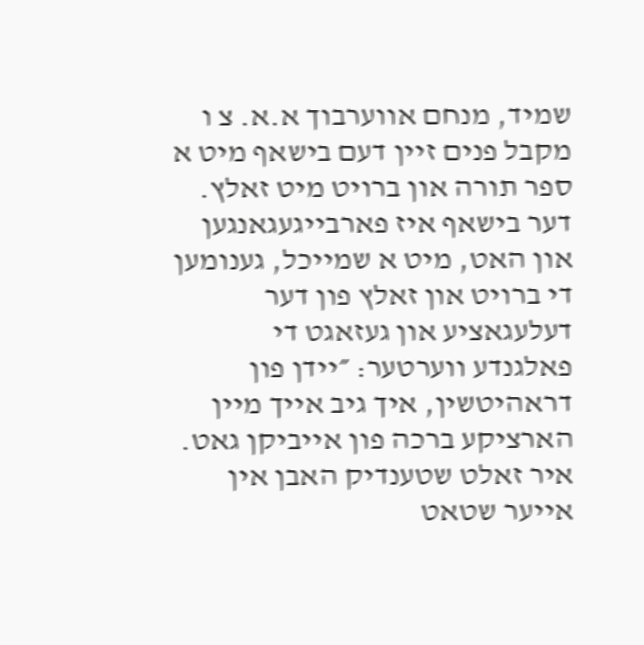שמיד, מנחם אװערבוך א.א. צ ו מקבל פנים זײן דעם בישאף מיט א ספר תורה און ברויט מיט זאלץ. דער בישאף איז פארבײגעגאנגען און האט, מיט א שמײכל, גענומען די ברויט און זאלץ פון דער דעלעגאציע און געזאגט די פאלגנדע װערטער: ״ײדן פון דראהיטשין, איך גיב אײך מײן הארציקע ברכה פון אײביקן גאט. איר זאלט שטענדיק האבן אין אײער שטאט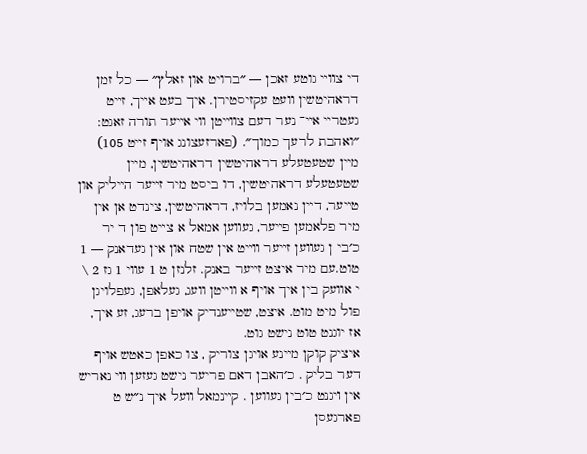די צװײ גוטע זאכן — ״ברויט און זאלץ״ — כל זמן דראהיטשין װעט עקזיסטירן. איך בעט אײך, זײט געטרײ אײ־ נער דעם צװײטן װי אײער תורה זאגט: ״ואהבת לרעך כמוך״. (פארזעצונג אויף זײט 105) מײן שטעטעלע דראהיטשין דראהיטשין, מײן שטעטעלע דראהיטשין, דו ביסט מיר זײער הײליק און טײער, דײן נאמען בלויז, דראהיטשין, צינדט אן אין מיר פלאמען פײער, געװען אמאל א צײט פון ד יר כ׳בי ן געװען זײער װײט אין שטח און אין געדאנק — 1 טוט.עם מיר איצט זײער באנק. זלנזן ט 1 עװי 1 גז 2 \ י אװעק בין איך אויף א װײטן װעג, געלאפן, געפלויגן פול מיט מוט. איצט, שטײענדיק אויפן ברעג, זע איך, אז יוגנט טוט נישט גוט.
איציק קוקן מײנע אויגן צוריק , צו כאפן כאטש אויף דער בליק . כ׳האבן דאם פריער נישט געזען װי נאריש אין ױגנט כ׳בין געווען . קײנמאל װעל איך נ״ש ט פארגעסן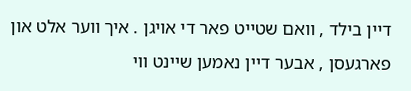דײן בילד , װאם שטײט פאר די אויגן . איך װער אלט און פארגעסן , אבער דײן נאמען שײנט װי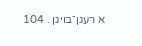א רעגן־בויגן . 104